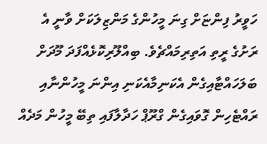ހަވީރު ފިންޏަށް ގިނަ މީހުންގެ މަންޒިލަކަށް ވާނީ އެ ރަށުގެ ރީތި އަތިރިމައްޗެވެ. ބިއްލޫރިކޮޅެއްފަދަ މޫދަށް ބަލަހައްޓާއިގެން އެކަނިމާއެކަނި އިންނަ މީހުންނާއި ރައްޓެހިން ގޮވައިގެން ގްރޫޕް ހަދާލާފައި ތިބޭ މީހުން މަދެއް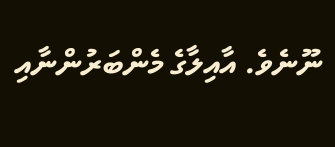ނޫނެވެ. އާއިލާގެ މެންބަރުންނާއި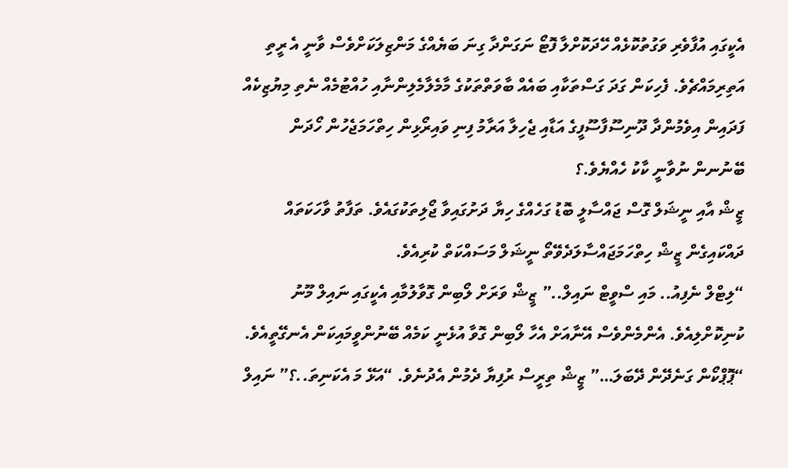އެކީގައި އުފާވެރި ވަގުތުކޮޅެއް ހޭދަކޮށްލާ ފޮޓޯ ނަގަންދާ ގިނަ ބަޔެއްގެ މަންޒިލަކަށްވެސް ވާނީ އެ ރީތި އަތިރިމައްޗެވެ. ފެހިކަން ގަދަ ގަސްތަކާއި ބައެއް ބާވަތްތަކުގެ މާމެލާމެލިންނާއި ހުއްޓުމެއް ނެތި މިޔުޒިކެއް ފަދައިން އިވެމުންދާ ދޫނިސޫފާސޫފީގެ އަޑާއި ޖެހިލާ އަރާމު ފިނި ވައިރޯޅިން ހިތްހަމަޖެހުން ހޯދަން ބޭނުނން ނުވާނީ ކާކު ހެއްޔެވެ.؟
ޒީޝް އާއި ނީޝަލް ގޮސް ޖައްސާލީ ބޮޑު ގަހެއްގެ ހިޔާ ދަށުގައިވާ ޖޯލިތަކުގައެވެ. ތަފާތު ވާހަކަތައް ދައްކައިގެން ޒީޝް ހިތްހަމަޖައްސާލަދެވޭތޯ ނީޝަލް މަސައްކަތް ކުރިއެވެ.
“ލިޓްލް ނެފިއު.. މައި ސްވީޓް ނައިލް..” ޒީޝް ވަރަށް ލޯބިން ގޮވާލުމާއި އެކީގައި ނައިލް މޫނު ކުނިކޮށްލިއެވެ. އެންމެންވެސް އޭނާއަށް އެހާ ލޯބިން ގޮވާ އުޅެނީ ކަމެއް ބޭނުންވީމައިކަން އެނގޭތީއެވެ. “ޕޮޕްކޯން ގަނެދޭން ދޭބަލަ…” ޒީޝް ތިރީސް ރުފިޔާ ދެމުން އެދުނެވެ. “އަޅޭ މަ އެކަނިތަ..؟” ނައިލް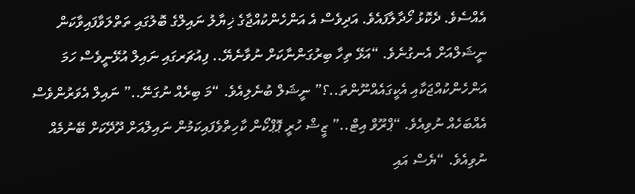އެއްސެވެ. ދެކޮޅު ހޯދާލާފައެވެ. އަދިވެސް އެ އަންހެންކުއްޖާގެ ޚިޔާލު ނައިލްގެ ބޮލުގައި ތަތްލަވާފައިވާކަން ނީޝަލްއަށް އެނގުނެވެ. “އަޅޭ ތިހާ ބިރުގަންނާކަށް ނުވާނެޔޭ.. ފިއުޗަރގައި ނައިލް އުޅޭނީވެސް ހަމަ އަންހެންކުއްޖަކާއި އެކީގައެއްނޫންތަ..؟” ނީޝަލް ބުނެލިއެވެ. “މަ ބިރެއް ނުގަނޭ..” ނައިލް އެވަރުންވެސް އެއްބަހެއް ނުވިއެވެ. “ޕްރޫވް އިޓް..” ޒީޝް ހުރީ ޕޮޕްކޯން ކާހިތްވެފައިކަމުން ނައިލްއަށް ދޫދޭކަށް ބޭނުމެއް ނުވިއެވެ. “ޔެސް އައި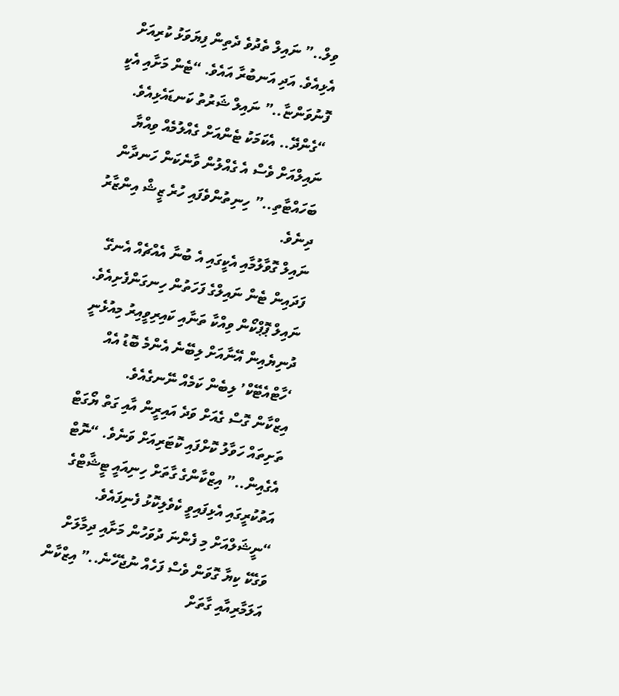ވިލް..” ނައިލް ތެދުވެ ދެތިން ފިޔަވަޅު ކުރިއަށް އެޅިއެވެ. އަދި އަނބުރާ އައެވެ. “ޓެން މަށާއި އެކީ ފޮނުވަންޏާ..” ނައިލް ޝަރުތު ކަނޑައެޅިއެވެ. “ގެންދޭ.. އެކަމަކު ޓެންއަށް ގެއްލުމެއް ވިއްޔާ ނައިލްއަށް ވެސް އެ ގެއްލުން ވާނެކަން ހަނދާން ބަހައްޓާތި..” ހިނިތުންވެފައި ހުރެ ޒީޝް އިންޒާރު ދިނެވެ.
ނައިލް ގޮވާލުމާއި އެކީގައި އެ ބުނާ އެއްޗެއް އެނގޭ ފަދައިން ޓެން ނައިލްގެ ފަހަތުން ހިނގަންފެށިއެވެ. ނައިލް ޕޮޕްކޯން ވިއްކާ ތަނާއި ކައިރިވީއިރު މިއުޅެނީ ދުނިޔެއިން އޭނާއަށް ލިބޭނެ އެންމެ ބޮޑު އެއް ‘ހާޓްއެޓޭކް’ ލިބެން ކަމެއް ނޭނގެއެވެ.
އިޒްކާން ގޮސް ގެއަށް ވަދެ އައިރީން އާއި ގަތް ޔޯގަޓް ތަށިތައް ހަވާލު ކޮށްފައި ކޮޓަރިއަށް ވަނެވެ. “ނޮޓް އެގެއިން..” އިޒްކާންގެ ގާތަށް ހިނިއައީ ޓީޝާޓްގެ އަތުކުރީގައި އެޅިފައިވީ ކެވެލިކޮޅު ފެނިފައެވެ. “ނީޝަލްއަށް މި ފެންނަ ދުވަހުން މަށާއި ދިމާލަށް ވަގެކޭ ކިޔާ ގޮވަން ވެސް ފަހެއް ނުޖެހޭނެ..” އިޒްކާން އަލަމާރިއާއި ގާތަށް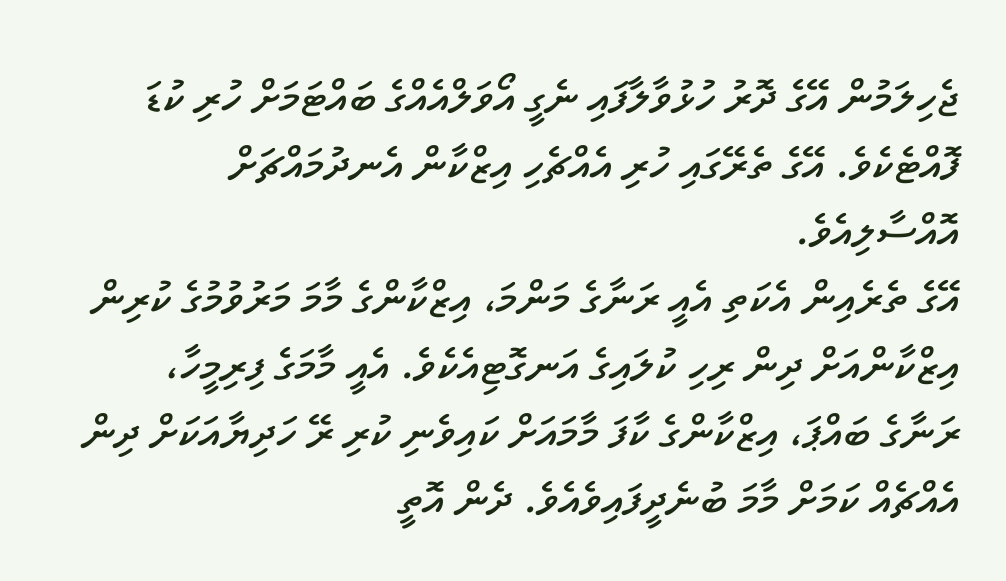ޖެހިލަމުން އޭގެ ދޮރު ހުޅުވާލާފައި ނެގީ އޯވަލްއެއްގެ ބައްޓަމަށް ހުރި ކުޑަ ފޮއްޓެކެވެ. އޭގެ ތެރޭގައި ހުރި އެއްޗެހި އިޒްކާން އެނދުމައްޗަށް އޮއްސާލިއެވެ.
އޭގެ ތެރެއިން އެކަތި އެއީ ރަނާގެ މަންމަ، އިޒްކާންގެ މާމަ މަރުވުމުގެ ކުރިން އިޒްކާންއަށް ދިން ރިހި ކުލައިގެ އަނގޮޓިއެކެވެ. އެއީ މާމަގެ ފިރިމީހާ، ރަނާގެ ބައްޕަ، އިޒްކާންގެ ކާފަ މާމައަށް ކައިވެނި ކުރި ރޭ ހަދިޔާއަކަށް ދިން އެއްޗެއް ކަމަށް މާމަ ބުނެދީފައިވެއެވެ. ދެން އޮތީ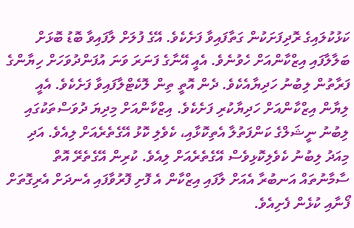ކަޅުކުލައިގެ ރޮދިފަށަކުން ގަތާފައިވާ ފަށެކެވެ. އޭގެ ފުލަށް ލާފައިވާ ބޮޑު ބޮޅަށް ބަލާލާފައި އިޒްކާންއަށް ހެވުނެވެ. އެއީ އޭނާގެ ފަނަރަ ވަނަ އުފަންދުވަހަށް ހިޔާންގެ ފަރާތުން ލިބުނު ހަދިޔާއެކެވެ. ދެން އޮތީ ތިން ލޮކެޓްލާފައިވާ ފަށެކެވެ. އެއީ ލިޔާން އިޒްކާންއަށް ހަދިޔާކުރި ފަށެކެވެ. އިޒްކާންއަށް މިދިޔަ ދުވަސްތަކުގައި ލިބުނު ނީޝަލްގެ ކަންފަތުލާ އެތިކޮޅާއި، ކެވެލި ކޮޅު އޭގެތެރެއަށް ލިއެވެ. އަދި މިއަދު ލިބުނު ކެވެލިކޮޅިވެސް އޭގެތެރެއަށް ލިއެވެ. ކުރިން އޭގެތެރޭ އޮތް ސާމާނުތައް އަނބުރާ އެއަށް ލާފައި އިޒްކާން އެ ފޮށި ފޮރުވާފައި އެނދަށް އެރިގޮތަށް ފޯނާއި ކުޅެން ފެށިއެވެ.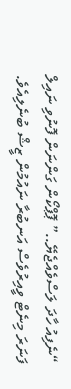“ނެފިއު ހާދަ ލަސްވެއްޖެޔޭ..” ޕޮޕްކޯން ގަންނަން ފޮނުވި ނައިލް ފަނަރަ މިނެޓް ވީއިރުވެސް އަނބުރާ ނައުމުން ޒީޝް ބުނެލިއެވެ.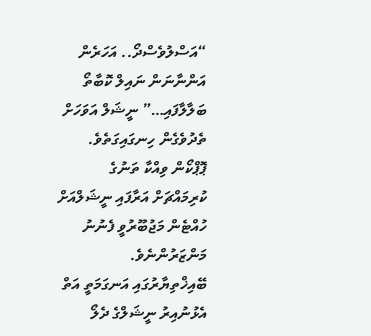“އަސްލުވެސްދޯ.. އަހަރެން އަންނާނަން ނައިލް ކޮބާތޯ ބަލާލާފައި…” ނީޝަލް އަވަހަށް ތެދުވެގެން ހިނގައިގަތެވެ. ޕޮޕްކޯން ވިއްކާ ތަނުގެ ކުރިމައްޗަށް އަރާފައި ނީޝަލްއަށް ހުއްޓެން މަޖުބޫރުވީ ފެނުނު މަންޒަރުންނެވެ. ބޭއިޚްތިޔާރުގައި އަނގަމަތީ އަތް އެޅުނުއިރު ނީޝަލްގެ ދެލޯ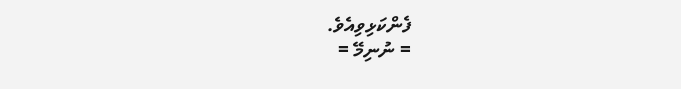ފެންކަޅިވިއެވެ.
= ނުނިމޭ =